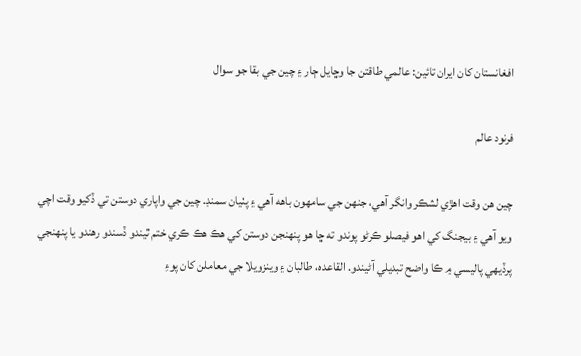افغانستان کان ايران تائين: عالمي طاقتن جا وڇايل ڄار ۽ چين جي بقا جو سوال

فرنود عالم

چين هن وقت اهڙي لشڪر وانگر آهي، جنهن جي سامهون باهه آهي ۽ پٺيان سمنڊ. چين جي واپاري دوستن تي ڏکيو وقت اچي ويو آهي ۽ بيجنگ کي اهو فيصلو ڪرڻو پوندو ته ڇا هو پنهنجن دوستن کي هڪ هڪ ڪري ختم ٿيندو ڏسندو رهندو يا پنهنجي پرڏيهي پاليسي ۾ ڪا واضح تبديلي آڻيندو. القاعده، طالبان ۽ وينزويلا جي معاملن کان پوءِ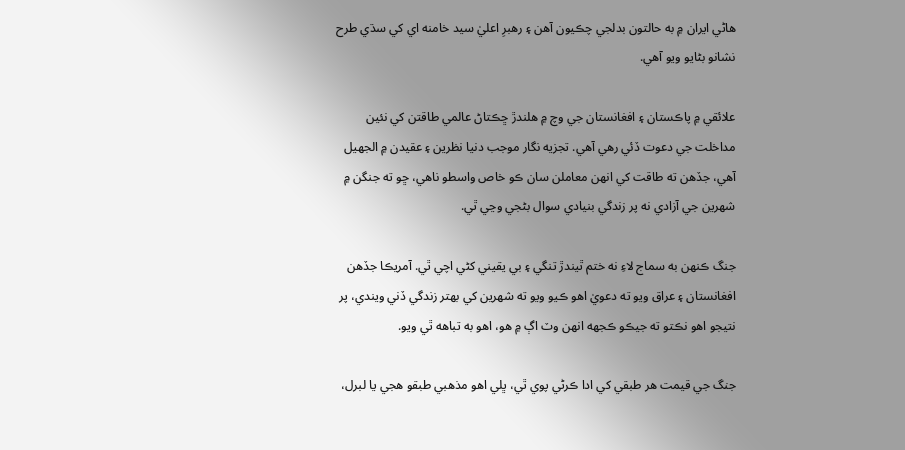هاڻي ايران ۾ به حالتون بدلجي چڪيون آهن ۽ رهبرِ اعليٰ سيد خامنه اي کي سڌي طرح نشانو بڻايو ويو آهي.

علائقي ۾ پاڪستان ۽ افغانستان جي وچ ۾ هلندڙ ڇڪتاڻ عالمي طاقتن کي نئين مداخلت جي دعوت ڏئي رهي آهي. تجزيه نگار موجب دنيا نظرين ۽ عقيدن ۾ الجهيل آهي، جڏهن ته طاقت کي انهن معاملن سان ڪو خاص واسطو ناهي، ڇو ته جنگن ۾ شهرين جي آزادي نه پر زندگي بنيادي سوال بڻجي وڃي ٿي.

جنگ ڪنهن به سماج لاءِ نه ختم ٿيندڙ تنگي ۽ بي يقيني کڻي اچي ٿي. آمريڪا جڏهن افغانستان ۽ عراق ويو ته دعويٰ اهو ڪيو ويو ته شهرين کي بهتر زندگي ڏني ويندي، پر نتيجو اهو نڪتو ته جيڪو ڪجهه انهن وٽ اڳ ۾ هو، اهو به تباهه ٿي ويو.

جنگ جي قيمت هر طبقي کي ادا ڪرڻي پوي ٿي، ڀلي اهو مذهبي طبقو هجي يا لبرل،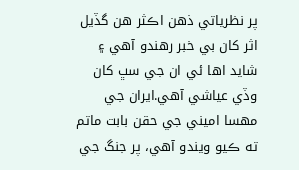پر نظرياتي ذهن اڪثر هن گڏيل اثر کان بي خبر رهندو آهي ۽ شايد اها ئي ان جي سڀ کان وڏي عياشي آهي.ايران جي مهسا اميني جي حقن بابت ماتم ته ڪيو ويندو آهي، پر جنگ جي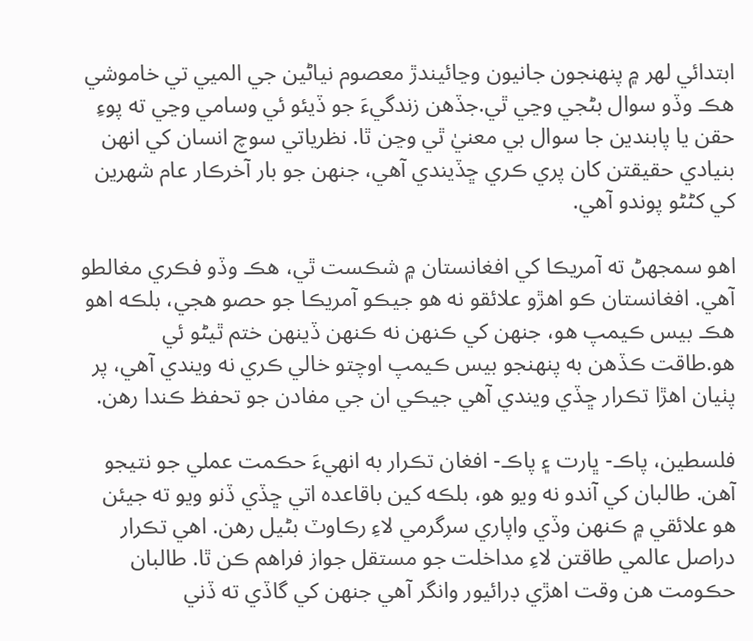ابتدائي لهر ۾ پنهنجون جانيون وڃائيندڙ معصوم نياڻين جي الميي تي خاموشي هڪ وڏو سوال بڻجي وڃي ٿي.جڏهن زندگيءَ جو ڏيئو ئي وسامي وڃي ته پوءِ حقن يا پابندين جا سوال بي معنيٰ ٿي وڃن ٿا. نظرياتي سوچ انسان کي انهن بنيادي حقيقتن کان پري ڪري ڇڏيندي آهي، جنهن جو بار آخرڪار عام شهرين کي کڻڻو پوندو آهي.

اهو سمجهڻ ته آمريڪا کي افغانستان ۾ شڪست ٿي، هڪ وڏو فڪري مغالطو آهي. افغانستان ڪو اهڙو علائقو نه هو جيڪو آمريڪا جو حصو هجي، بلڪه اهو هڪ بيس ڪيمپ هو، جنهن کي ڪنهن نه ڪنهن ڏينهن ختم ٿيڻو ئي هو.طاقت ڪڏهن به پنهنجو بيس ڪيمپ اوچتو خالي ڪري نه ويندي آهي، پر پٺيان اهڙا تڪرار ڇڏي ويندي آهي جيڪي ان جي مفادن جو تحفظ ڪندا رهن.

فلسطين، پاڪ- ڀارت ۽ پاڪ- افغان تڪرار به انهيءَ حڪمت عملي جو نتيجو آهن. طالبان کي آندو نه ويو هو، بلڪه کين باقاعده اتي ڇڏي ڏنو ويو ته جيئن هو علائقي ۾ ڪنهن وڏي واپاري سرگرمي لاءِ رڪاوٽ بڻيل رهن. اهي تڪرار دراصل عالمي طاقتن لاءِ مداخلت جو مستقل جواز فراهم ڪن ٿا. طالبان حڪومت هن وقت اهڙي ڊرائيور وانگر آهي جنهن کي گاڏي ته ڏني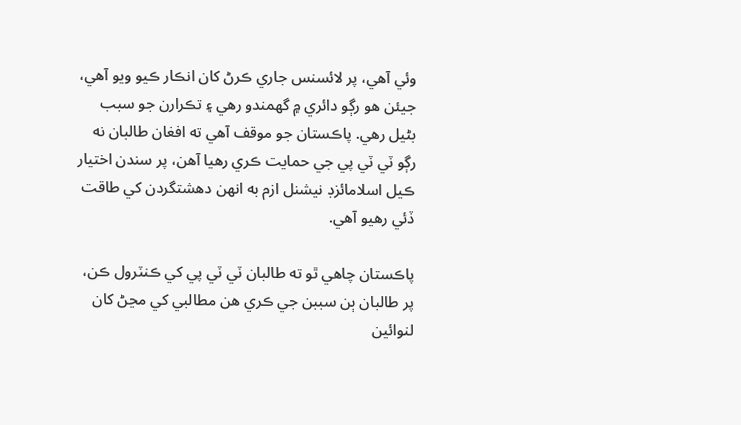وئي آهي، پر لائسنس جاري ڪرڻ کان انڪار ڪيو ويو آهي، جيئن هو رڳو دائري ۾ گهمندو رهي ۽ تڪرارن جو سبب بڻيل رهي. پاڪستان جو موقف آهي ته افغان طالبان نه رڳو ٽي ٽي پي جي حمايت ڪري رهيا آهن، پر سندن اختيار ڪيل اسلامائزڊ نيشنل ازم به انهن دهشتگردن کي طاقت ڏئي رهيو آهي.

پاڪستان چاهي ٿو ته طالبان ٽي ٽي پي کي ڪنٽرول ڪن، پر طالبان ٻن سببن جي ڪري هن مطالبي کي مڃڻ کان لنوائين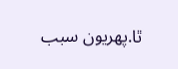ٿا.پهريون سبب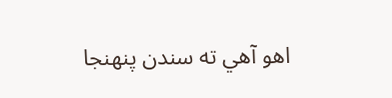اهو آهي ته سندن پنهنجا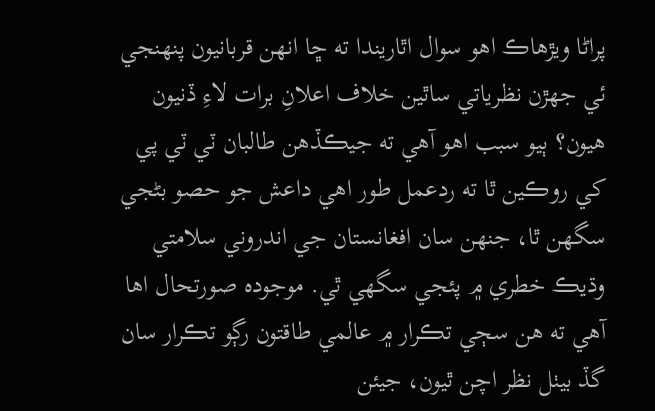پراڻا ويڙهاڪ اهو سوال اٿاريندا ته ڇا انهن قربانيون پنهنجي ئي جهڙن نظرياتي ساٿين خلاف اعلانِ برات لاءِ ڏنيون هيون؟ ٻيو سبب اهو آهي ته جيڪڏهن طالبان ٽي ٽي پي کي روڪين ٿا ته ردعمل طور اهي داعش جو حصو بڻجي سگهن ٿا، جنهن سان افغانستان جي اندروني سلامتي وڌيڪ خطري ۾ پئجي سگهي ٿي. موجوده صورتحال اها آهي ته هن سڄي تڪرار ۾ عالمي طاقتون رڳو تڪرار سان گڏ بيٺل نظر اچن ٿيون، جيئن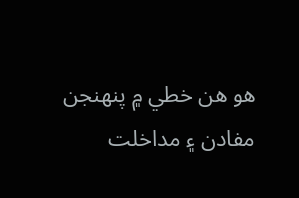هو هن خطي ۾ پنهنجن مفادن ۽ مداخلت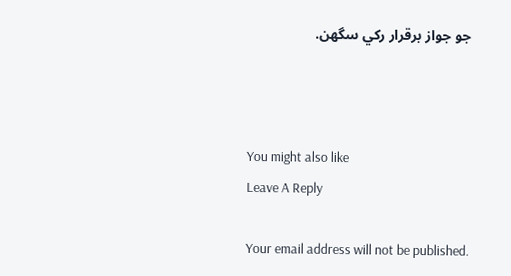جو جواز برقرار رکي سگهن.



You might also like
Leave A Reply

Your email address will not be published.